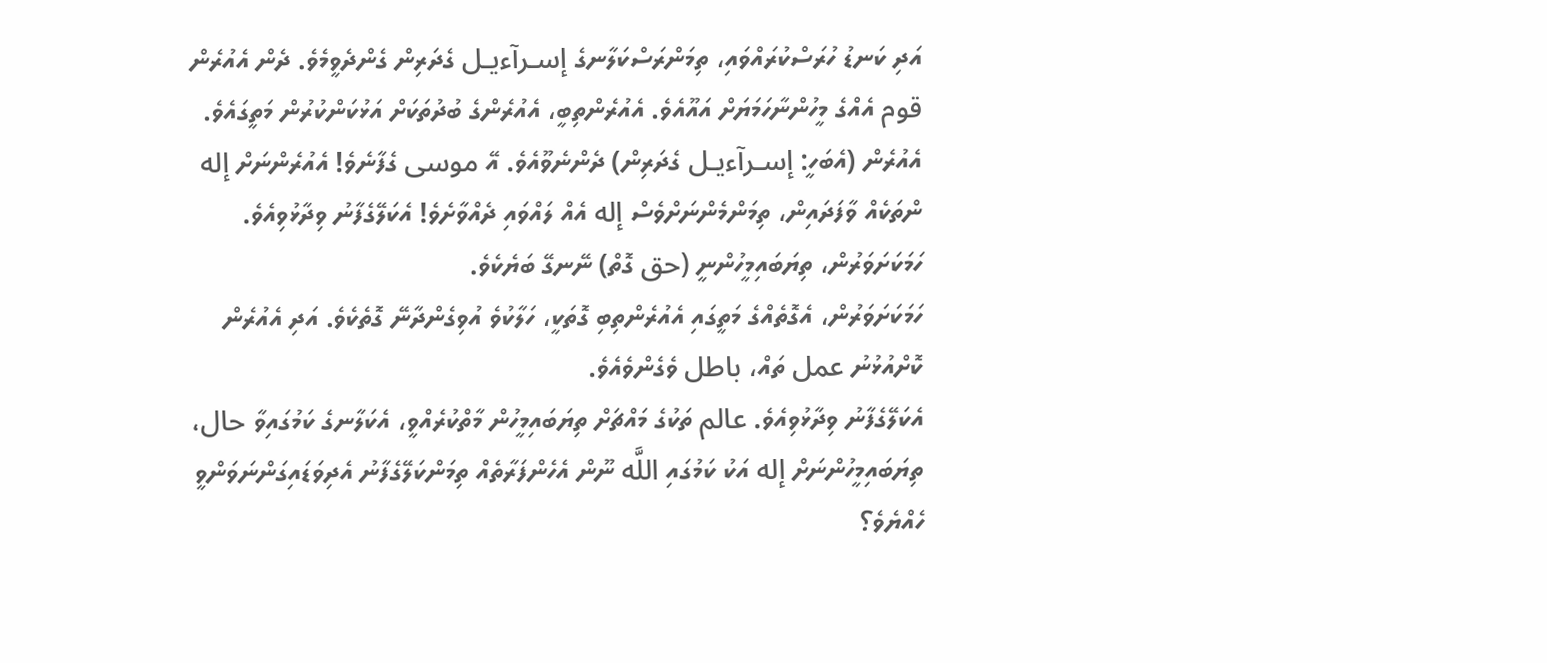އަދި ކަނޑު ހުރަސްކުރައްވައި، ތިމަންރަސްކަލާނގެ إسـرآءيـل ގެދަރިން ގެންދެވީމެވެ. ދެން އެއުރެން قوم އެއްގެ މީހުންނާހަމަޔަށް އައޫއެވެ. އެއުރެންތިބީ، އެއުރެންގެ ބުދުތަކަށް އަޅުކަންކުރުން މަތީގައެވެ. އެއުރެން (އެބަހީ: إسـرآءيـل ގެދަރިން) ދެންނެވޫއެވެ. އޭ موسى ގެފާނެވެ! އެއުރެންނަށް إله ންތަކެއް ވާފަދައިން، ތިމަންމެންނަށްވެސް إله އެއް ލައްވައި ދެއްވާށެވެ! އެކަލޭގެފާނު ވިދާޅުވިއެވެ. ހަމަކަށަވަރުން، ތިޔަބައިމީހުންނީ (حق ގޮތް) ނޭނގޭ ބަޔެކެވެ.
ހަމަކަށަވަރުން، އެގޮތެއްގެ މަތީގައި އެއުރެންތިބި ގޮތަކީ، ހަލާކުވެ އުވިގެންދާނޭ ގޮތެކެވެ. އަދި އެއުރެން ކޮށްއުޅުނު عمل ތައް، باطل ވެގެންވެއެވެ.
އެކަލޭގެފާނު ވިދާޅުވިއެވެ. عالم ތަކުގެ މައްޗަށް ތިޔަބައިމީހުން މާތްކުރެއްވީ، އެކަލާނގެ ކަމުގައިވާ حال، ތިޔަބައިމީހުންނަށް إله އަކު ކަމުގައި اللَّه ނޫން އެހެންފަރާތެއް ތިމަންކަލޭގެފާނު އެދިވަޑައިގަންނަވަންވީ ހެއްޔެވެ؟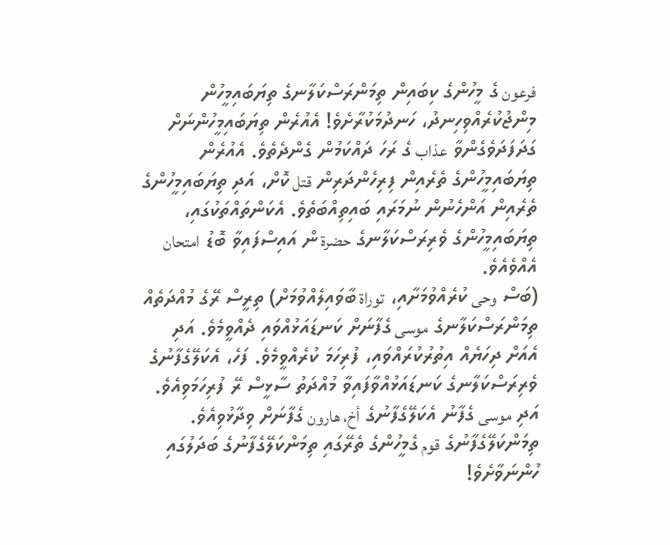فرعون ގެ މީހުންގެ ކިބައިން ތިމަންރަސްކަލާނގެ ތިޔަބައިމީހުން މިންޖުކުރެއްވިހިނދު، ހަނދުމަކުރާށެވެ! އެއުރެން ތިޔަބައިމީހުންނަށް ގަދަފަދަވެގެންވާ عذاب ގެ ރަހަ ދައްކަމުން ގެންދެތެވެ. އެއުރެން ތިޔަބައިމީހުންގެ ތެރެއިން ފިރިހެންދަރިން قتل ކޮށް، އަދި ތިޔަބައިމީހުންގެ ތެރެއިން އަންހެނުން ނުމަރައި ބައިތިއްބަތެވެ. އެކަންތައްތަކުގައި، ތިޔަބައިމީހުންގެ ވެރިރަސްކަލާނގެ حضرة ން އައިސްފައިވާ ބޮޑު امتحان އެއްވެއެވެ.
(ބަސް وحى ކުރެއްވުމަށާއި، توراة ބާވައިލެއްވުމަށް) ތިރީސް ރޭގެ މުއްދަތެއް ތިމަންރަސްކަލާނގެ موسى ގެފާނަށް ކަނޑައަޅުއްވައި ދެއްވީމެވެ. އަދި އެއަށް ދިހަޔެއް އިތުރުކުރައްވައި، ފުރިހަމަ ކުރެއްވީމެވެ. ފަހެ، އެކަލޭގެފާނުގެ ވެރިރަސްކަލާނގެ ކަނޑައަޅުއްވާފައިވާ މުއްދަތު ސާޅީސް ރޭ ފުރިހަމަވިއެވެ. އަދި موسى ގެފާނު އެކަލޭގެފާނުގެ أخ، هارون ގެފާނަށް ވިދާޅުވިއެވެ. ތިމަންކަލޭގެފާނުގެ قوم ގެމީހުންގެ ތެރޭގައި ތިމަންކަލޭގެފާނުގެ ބަދަލުގައި ހުންނަވާށެވެ!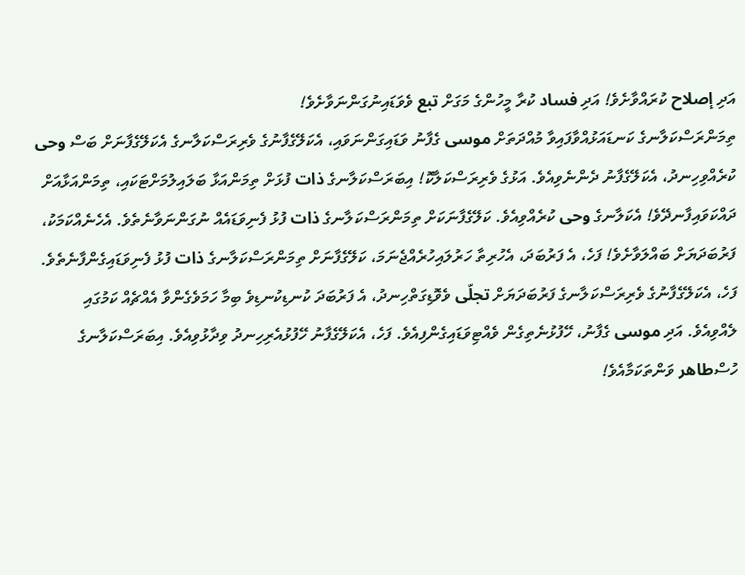އަދި إصلاح ކުރައްވާށެވެ! އަދި فساد ކުރާ މީހުންގެ މަގަށް تبع ވެވަޑައިނުގަންނަވާށެވެ!
ތިމަންރަސްކަލާނގެ ކަނޑައަޅުއްވާފައިވާ މުއްދަތަށް موسى ގެފާނު ވަޑައިގަންނަވައި، އެކަލޭގެފާނުގެ ވެރިރަސްކަލާނގެ އެކަލޭގެފާނަށް ބަސް وحى ކުރެއްވިހިނދު، އެކަލޭގެފާނު ދެންނެވިއެވެ. އަޅުގެ ވެރިރަސްކަލާކޮ! އިބަރަސްކަލާނގެ ذات ފުޅަށް ތިމަންއަޅާ ބަލައިލުމަށްޓަކައި، ތިމަންއަޅާއަށް ދައްކަވައިފާނދޭވެ! އެކަލާނގެ وحى ކުރެއްވިއެވެ. ކަލޭގެފާނަކަށް ތިމަންރަސްކަލާނގެ ذات ފުޅު ފެނިވަޑައެއް ނުގަންނަވާނެތެވެ. އެހެނެއްކަމަކު، ފަރުބަދަޔަށް ބައްލަވާށެވެ! ފަހެ، އެ ފަރުބަދަ، އެހުރިތާ ހަރުލައިހުރެއްޖެނަމަ، ކަލޭގެފާނަށް ތިމަންރަސްކަލާނގެ ذات ފުޅު ފެނިވަޑައިގެންފާނެތެވެ. ފަހެ، އެކަލޭގެފާނުގެ ވެރިރަސްކަލާނގެ ފަރުބަދަޔަށް تجلّى ވެވޮޑިގަތްހިނދު، އެ ފަރުބަދަ ކުނޑިކުނޑިވެ ބިމާ ހަމަވެގެންވާ އެއްޗެއް ކަމުގައި ލެއްވިއެވެ. އަދި موسى ގެފާނު، ހޭފުޅުނެތިގެން ވެއްޓިވަޑައިގެންފިއެވެ. ފަހެ، އެކަލޭގެފާނު ހޭފުޅުއެރިހިނދު ވިދާޅުވިއެވެ. އިބަރަސްކަލާނގެ ހުސްطاهر ވަންތަކަމާއެވެ!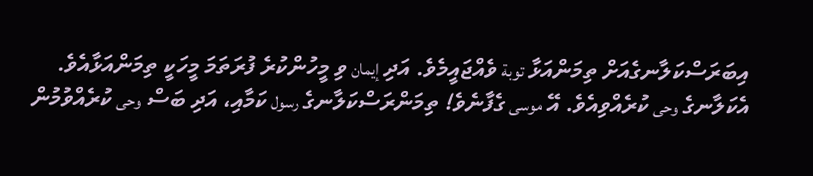އިބަރަސްކަލާނގެއަށް ތިމަންއަޅާ توبة ވެއްޖައީމެވެ. އަދި إيمان ވި މީހުންކުރެ ފުރަތަމަ މީހަކީ ތިމަންއަޅާއެވެ.
އެކަލާނގެ وحى ކުރެއްވިއެވެ. އޭ موسى ގެފާނެވެ! ތިމަންރަސްކަލާނގެ رسول ކަމާއި، އަދި ބަސް وحى ކުރެއްވުމުން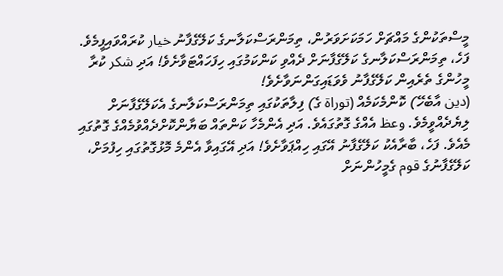މީސްތަކުންގެ މައްޗަށް ހަމަކަށަވަރުން، ތިމަންރަސްކަލާނގެ ކަލޭގެފާނު خيار ކުރައްވައިފީމެވެ. ފަހެ، ތިމަންރަސްކަލާނގެ ކަލޭގެފާނަށް ދެއްވި ކަންކަމުގައި ހިފަހައްޓަވާށެވެ! އަދި شكر ކުރާ މީހުންގެ ތެރެއިން ކަލޭގެފާނު ވެވަޑައިގަންނަވާށެވެ!
(دين އާބެހޭ) ކޮންމެކަމެއް (توراة ގެ) ފިލާތަކުގައި ތިމަންރަސްކަލާނގެ އެކަލޭގެފާނަށް ލިޔެދެއްވީމެވެ. وعظ އެއްގެ ގޮތުގައެވެ. އަދި އެންމެހާ ކަންތައް ބަޔާންކޮށްދެއްވުމެއްގެ ގޮތުގައި މެއެވެ. ފަހެ، ބާރާއެކު ކަލޭގެފާނު އޭގައި ހިއްޕަވާށެވެ! އަދި އޭގައިވާ އެންމެ މޮޅުގޮތުގައި ހިފުމަށް، ކަލޭގެފާނުގެ قوم ގެމީހުންނަށް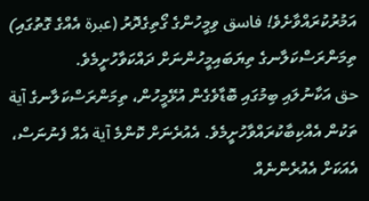އަމުރުކުރައްވާށެވެ! فاسق ވިމީހުންގެ ގޯތިގެދޮރު (عبرة އެއްގެ ގޮތުގައި) ތިމަންރަސްކަލާނގެ ތިޔަބައިމީހުންނަށް ދައްކަވާހުށީމެވެ.
حق އަކާނުލައި ބިމުގައި ބޮޑާވެގެން އުޅޭމީހުން، ތިމަންރަސްކަލާނގެ آية ތަކުން އެއްކިބާކުރައްވާހުށީމެވެ. އެއުރެނަށް ކޮންމެ آية އެއް ފެނުނަސް، އެއަކަށް އެއުރެންނެއް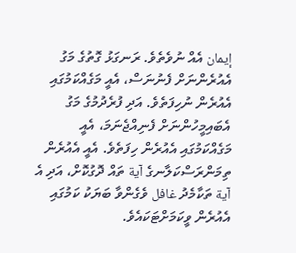إيمان އެއް ނުވެތެވެ. ރަނގަޅު ގޮތުގެ މަގު އެއުރެންނަށް ފެނުނަސް، އެއީ މަގެއްކަމުގައި އެއުރެން ނުހިފަތެވެ. އަދި ފުރެދުމުގެ މަގު އެބައިމީހުންނަށް ފެނިއްޖެނަމަ، އެއީ މަގެއްކަމުގައި އެއުރެން ހިފަތެވެ. އެއީ އެއުރެން ތިމަންރަސްކަލާނގެ آية ތައް ދޮގުކޮށް، އަދި އެ آية ތަކާމެދު غافل ވެގެންވާ ބަޔަކު ކަމުގައި އެއުރެން ވީކަމަށްޓަކައެވެ.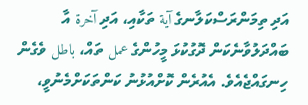އަދި ތިމަންރަސްކަލާނގެ آية ތަކާއި، އަދި آخرة އާ ބައްދަލުވާނެކަން ދޮގުކުޅަ މީހުންގެ عمل ތައް، باطل ވެގެން ހިނގައްޖެއެވެ. އެއުރެން ކޮށްއުޅުނު ކަންތަކަށްމެނުވީ،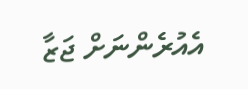އެއުރެންނަށް ޖަޒާ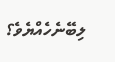ލިބޭނެހެއްޔެވެ؟